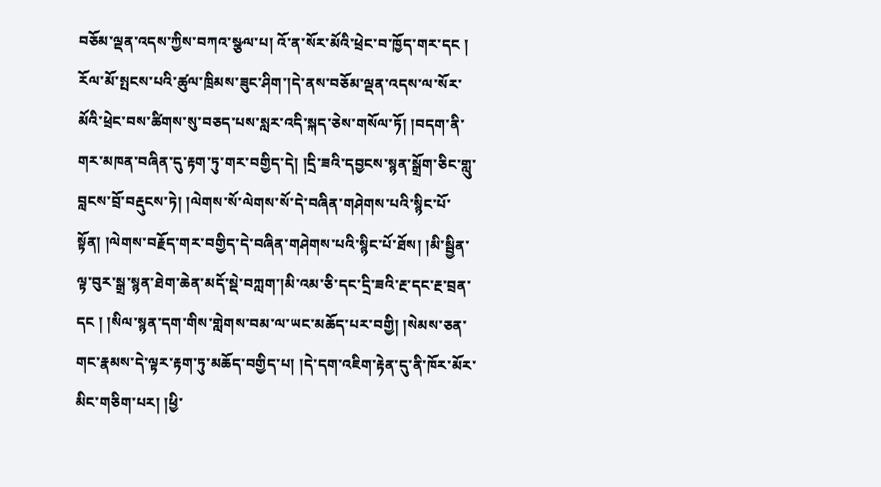བཅོམ་ལྡན་འདས་ཀྱིས་བཀའ་སྩལ་པ། འོ་ན་སོར་མོའི་ཕྲེང་བ་ཁྱོད་གར་དང ། རོལ་མོ་སྤངས་པའི་ཚུལ་ཁྲིམས་ཟུང་ཤིག་།དེ་ནས་བཅོམ་ལྡན་འདས་ལ་སོར་མོའི་ཕྲེང་བས་ཚིགས་སུ་བཅད་པས་སླར་འདི་སྐད་ཅེས་གསོལ་ཏོ། །བདག་ནི་གར་མཁན་བཞིན་དུ་རྟག་ཏུ་གར་བགྱིད་དེ། །དྲི་ཟའི་དབྱངས་སྙན་སྒྲོག་ཅིང་གླུ་བླངས་བྲོ་བརྡུངས་ཏེ། །ལེགས་སོ་ལེགས་སོ་དེ་བཞིན་གཤེགས་པའི་སྙིང་པོ་སྟོན། །ལེགས་བརྗོད་གར་བགྱིད་དེ་བཞིན་གཤེགས་པའི་སྙིང་པོ་ཐོས། །མི་སྦྱིན་ལྟ་བུར་སྒྲ་སྙན་ཐེག་ཆེན་མདོ་སྡེ་བཀླག་།མི་འམ་ཅི་དང་དྲི་ཟའི་རྔ་དང་རྔ་བྲན་དང ། །སིལ་སྙན་དག་གིས་གླེགས་བམ་ལ་ཡང་མཆོད་པར་བགྱི། །སེམས་ཅན་གང་རྣམས་དེ་ལྟར་རྟག་ཏུ་མཆོད་བགྱིད་པ། །དེ་དག་འཇིག་རྟེན་དུ་ནི་ཁོར་མོར་མིང་གཅིག་པར། །ཕྱི་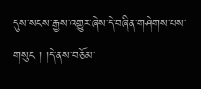དུས་སངས་རྒྱས་འགྱུར་ཞེས་དེ་བཞིན་གཤེགས་པས་གསུང ། །དེ་ནས་བཅོམ་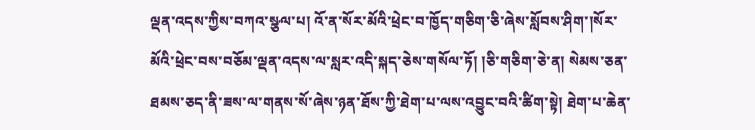ལྡན་འདས་ཀྱིས་བཀའ་སྩལ་པ། འོ་ན་སོར་མོའི་ཕྲེང་བ་ཁྱོད་གཅིག་ཅི་ཞེས་སློབས་ཤིག་།སོར་མོའི་ཕྲེང་བས་བཅོམ་ལྡན་འདས་ལ་སླར་འདི་སྐད་ཅེས་གསོལ་ཏོ། །ཅི་གཅིག་ཅེ་ན། སེམས་ཅན་ཐམས་ཅད་ནི་ཟས་ལ་གནས་སོ་ཞེས་ཉན་ཐོས་ཀྱི་ཐེག་པ་ལས་འབྱུང་བའི་ཚིག་སྟེ། ཐེག་པ་ཆེན་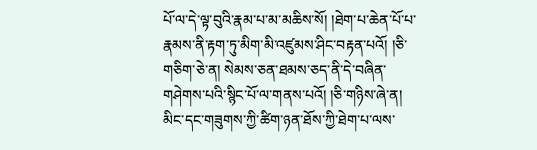པོ་ལ་དེ་ལྟ་བུའི་རྣམ་པ་མ་མཆིས་སོ། །ཐེག་པ་ཆེན་པོ་པ་རྣམས་ནི་རྟག་ཏུ་མིག་མི་འཛུམས་ཤིང་བརྟན་པའོ། །ཅི་གཅིག་ཅེ་ན། སེམས་ཅན་ཐམས་ཅད་ནི་དེ་བཞིན་གཤེགས་པའི་སྙིང་པོ་ལ་གནས་པའོ། །ཅི་གཉིས་ཞེ་ན། མིང་དང་གཟུགས་ཀྱི་ཚིག་ཉན་ཐོས་ཀྱི་ཐེག་པ་ལས་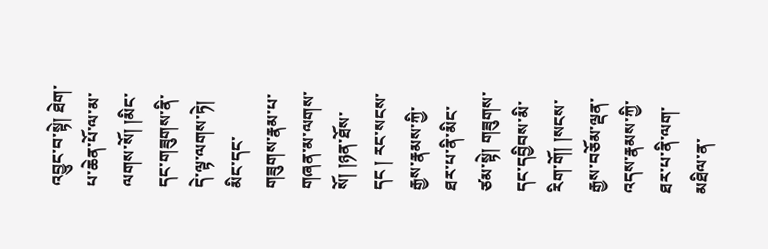འབྱུང་བ་སྟེ། ཐེག་པ་ཆེན་པོ་ལ་མ་ལགས་སོ། །མིང་དང་གཟུགས་ནི་དེ་ལྟ་ལགས་ཏེ། མིང་དང་གཟུགས་རྣམ་པ་གཞན་མ་ལགས་སོ། །ཉན་ཐོས་དང ། རང་སངས་རྒྱས་རྣམས་ཀྱི་ཐར་པ་ནི་མིང་ཙམ་སྟེ། གཟུགས་དང་དབྱིབས་མི་རིག་གོ། །སངས་རྒྱས་བཅོམ་ལྡན་འདས་རྣམས་ཀྱི་ཐར་པ་ནི་ལག་མཐིལ་ན་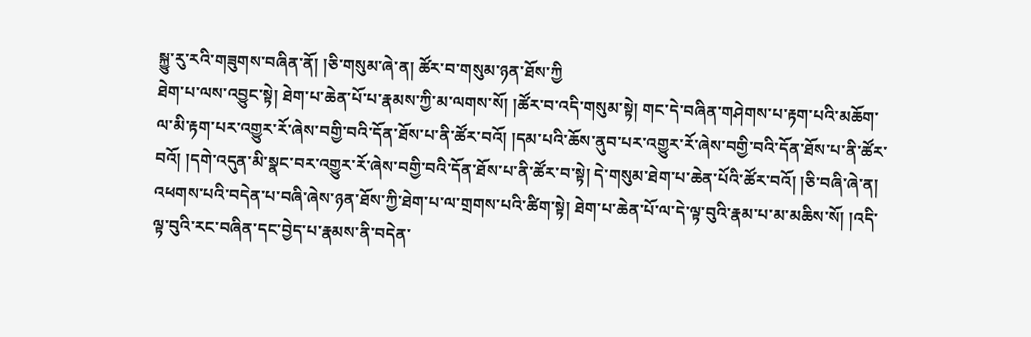སྐྱུ་རུ་རའི་གཟུགས་བཞིན་ནོ། །ཅི་གསུམ་ཞེ་ན། ཚོར་བ་གསུམ་ཉན་ཐོས་ཀྱི
ཐེག་པ་ལས་འབྱུང་སྟེ། ཐེག་པ་ཆེན་པོ་པ་རྣམས་ཀྱི་མ་ལགས་སོ། །ཚོར་བ་འདི་གསུམ་སྟེ། གང་དེ་བཞིན་གཤེགས་པ་རྟག་པའི་མཆོག་ལ་མི་རྟག་པར་འགྱུར་རོ་ཞེས་བགྱི་བའི་དོན་ཐོས་པ་ནི་ཚོར་བའོ། །དམ་པའི་ཆོས་ནུབ་པར་འགྱུར་རོ་ཞེས་བགྱི་བའི་དོན་ཐོས་པ་ནི་ཚོར་བའོ། །དགེ་འདུན་མི་སྣང་བར་འགྱུར་རོ་ཞེས་བགྱི་བའི་དོན་ཐོས་པ་ནི་ཚོར་བ་སྟེ། དེ་གསུམ་ཐེག་པ་ཆེན་པོའི་ཚོར་བའོ། །ཅི་བཞི་ཞེ་ན། འཕགས་པའི་བདེན་པ་བཞི་ཞེས་ཉན་ཐོས་ཀྱི་ཐེག་པ་ལ་གྲགས་པའི་ཚིག་སྟེ། ཐེག་པ་ཆེན་པོ་ལ་དེ་ལྟ་བུའི་རྣམ་པ་མ་མཆིས་སོ། །འདི་ལྟ་བུའི་རང་བཞིན་དང་བྱེད་པ་རྣམས་ནི་བདེན་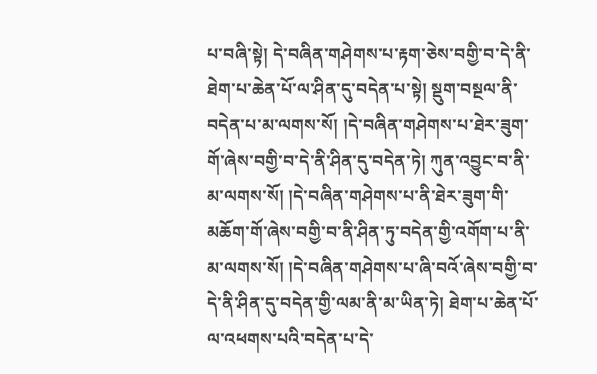པ་བཞི་སྟེ། དེ་བཞིན་གཤེགས་པ་རྟག་ཅེས་བགྱི་བ་དེ་ནི་ཐེག་པ་ཆེན་པོ་ལ་ཤིན་དུ་བདེན་པ་སྟེ། སྡུག་བསྔལ་ནི་བདེན་པ་མ་ལགས་སོ། །དེ་བཞིན་གཤེགས་པ་ཐེར་ཟུག་གོ་ཞེས་བགྱི་བ་དེ་ནི་ཤིན་དུ་བདེན་ཏེ། ཀུན་འབྱུང་བ་ནི་མ་ལགས་སོ། །དེ་བཞིན་གཤེགས་པ་ནི་ཐེར་ཟུག་གི་མཆོག་གོ་ཞེས་བགྱི་བ་ནི་ཤིན་ཏུ་བདེན་གྱི་འགོག་པ་ནི་མ་ལགས་སོ། །དེ་བཞིན་གཤེགས་པ་ཞི་བའོ་ཞེས་བགྱི་བ་དེ་ནི་ཤིན་དུ་བདེན་གྱི་ལམ་ནི་མ་ཡིན་ཏེ། ཐེག་པ་ཆེན་པོ་ལ་འཕགས་པའི་བདེན་པ་དེ་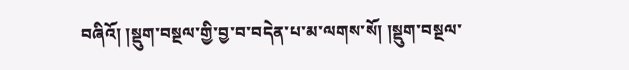བཞིའོ། །སྡུག་བསྔལ་གྱི་བྱ་བ་བདེན་པ་མ་ལགས་སོ། །སྡུག་བསྔལ་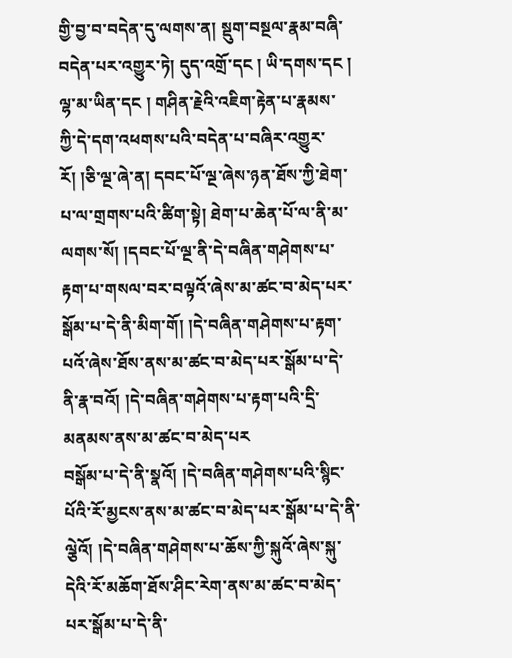གྱི་བྱ་བ་བདེན་དུ་ལགས་ན། སྡུག་བསྔལ་རྣམ་བཞི་བདེན་པར་འགྱུར་ཏེ། དུད་འགྲོ་དང ། ཡི་དགས་དང ། ལྷ་མ་ཡིན་དང ། གཤིན་རྗེའི་འཇིག་རྟེན་པ་རྣམས་ཀྱི་དེ་དག་འཕགས་པའི་བདེན་པ་བཞིར་འགྱུར་རོ། །ཅི་ལྔ་ཞེ་ན། དབང་པོ་ལྔ་ཞེས་ཉན་ཐོས་ཀྱི་ཐེག་པ་ལ་གྲགས་པའི་ཚིག་སྟེ། ཐེག་པ་ཆེན་པོ་ལ་ནི་མ་ལགས་སོ། །དབང་པོ་ལྔ་ནི་དེ་བཞིན་གཤེགས་པ་རྟག་པ་གསལ་བར་བལྟའོ་ཞེས་མ་ཚང་བ་མེད་པར་སྒོམ་པ་དེ་ནི་མིག་གོ། །དེ་བཞིན་གཤེགས་པ་རྟག་པའོ་ཞེས་ཐོས་ནས་མ་ཚང་བ་མེད་པར་སྒོམ་པ་དེ་ནི་རྣ་བའོ། །དེ་བཞིན་གཤེགས་པ་རྟག་པའི་དྲི་མནམས་ནས་མ་ཚང་བ་མེད་པར
བསྒོམ་པ་དེ་ནི་སྣའོ། །དེ་བཞིན་གཤེགས་པའི་སྙིང་པོའི་རོ་མྱངས་ནས་མ་ཚང་བ་མེད་པར་སྒོམ་པ་དེ་ནི་ལྕེའོ། །དེ་བཞིན་གཤེགས་པ་ཆོས་ཀྱི་སྐུའོ་ཞེས་སྐུ་དེའི་རོ་མཆོག་ཐོས་ཤིང་རེག་ནས་མ་ཚང་བ་མེད་པར་སྒོམ་པ་དེ་ནི་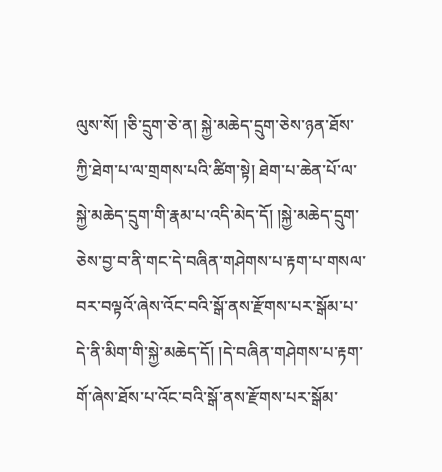ལུས་སོ། །ཅི་དྲུག་ཅེ་ན། སྐྱེ་མཆེད་དྲུག་ཅེས་ཉན་ཐོས་ཀྱི་ཐེག་པ་ལ་གྲགས་པའི་ཚིག་སྟེ། ཐེག་པ་ཆེན་པོ་ལ་སྐྱེ་མཆེད་དྲུག་གི་རྣམ་པ་འདི་མེད་དོ། །སྐྱེ་མཆེད་དྲུག་ཅེས་བྱ་བ་ནི་གང་དེ་བཞིན་གཤེགས་པ་རྟག་པ་གསལ་བར་བལྟའོ་ཞེས་འོང་བའི་སྒོ་ནས་རྫོགས་པར་སྒོམ་པ་དེ་ནི་མིག་གི་སྐྱེ་མཆེད་དོ། །དེ་བཞིན་གཤེགས་པ་རྟག་གོ་ཞེས་ཐོས་པ་འོང་བའི་སྒོ་ནས་རྫོགས་པར་སྒོམ་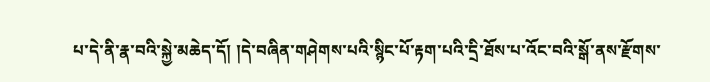པ་དེ་ནི་རྣ་བའི་སྐྱེ་མཆེད་དོ། །དེ་བཞིན་གཤེགས་པའི་སྙིང་པོ་རྟག་པའི་དྲི་ཐོས་པ་འོང་བའི་སྒོ་ནས་རྫོགས་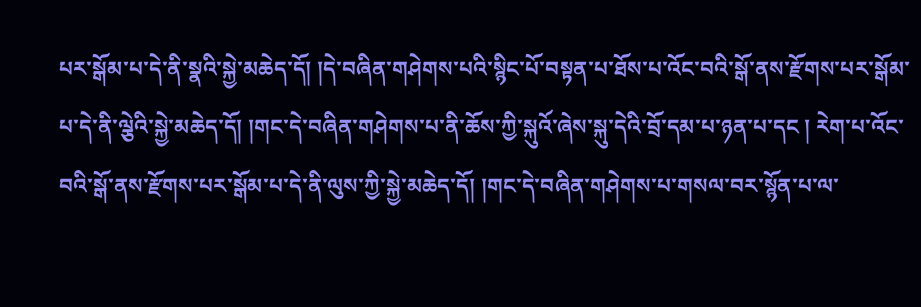པར་སྒོམ་པ་དེ་ནི་སྣའི་སྐྱེ་མཆེད་དོ། །དེ་བཞིན་གཤེགས་པའི་སྙིང་པོ་བསྟན་པ་ཐོས་པ་འོང་བའི་སྒོ་ནས་རྫོགས་པར་སྒོམ་པ་དེ་ནི་ལྕེའི་སྐྱེ་མཆེད་དོ། །གང་དེ་བཞིན་གཤེགས་པ་ནི་ཆོས་ཀྱི་སྐུའོ་ཞེས་སྐུ་དེའི་བྲོ་དམ་པ་ཉན་པ་དང ། རེག་པ་འོང་བའི་སྒོ་ནས་རྫོགས་པར་སྒོམ་པ་དེ་ནི་ལུས་ཀྱི་སྐྱེ་མཆེད་དོ། །གང་དེ་བཞིན་གཤེགས་པ་གསལ་བར་སྙོན་པ་ལ་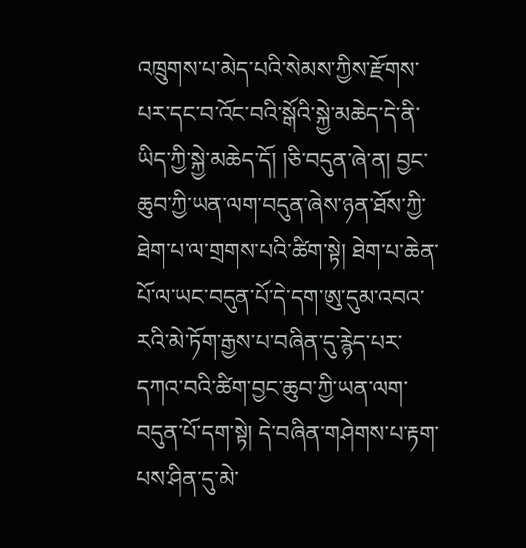འཁྲུགས་པ་མེད་པའི་སེམས་ཀྱིས་རྫོགས་པར་དང་བ་འོང་བའི་སྒོའི་སྐྱེ་མཆེད་དེ་ནི་ཡིད་ཀྱི་སྐྱེ་མཆེད་དོ། །ཅི་བདུན་ཞེ་ན། བྱང་ཆུབ་ཀྱི་ཡན་ལག་བདུན་ཞེས་ཉན་ཐོས་ཀྱི་ཐེག་པ་ལ་གྲགས་པའི་ཚིག་སྟེ། ཐེག་པ་ཆེན་པོ་ལ་ཡང་བདུན་པོ་དེ་དག་ཨུ་དུམ་འབའ་རའི་མེ་ཏོག་རྒྱས་པ་བཞིན་དུ་རྙེད་པར་དཀའ་བའི་ཚིག་བྱང་ཆུབ་ཀྱི་ཡན་ལག་བདུན་པོ་དག་སྟེ། དེ་བཞིན་གཤེགས་པ་རྟག་པས་ཤིན་དུ་མེ་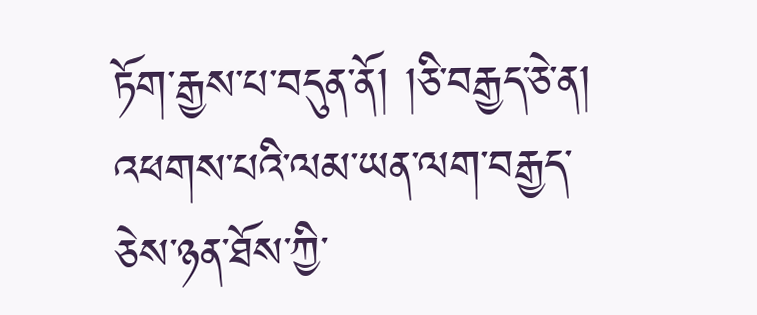ཏོག་རྒྱས་པ་བདུན་ནོ། །ཅི་བརྒྱད་ཅེ་ན། འཕགས་པའི་ལམ་ཡན་ལག་བརྒྱད་ཅེས་ཉན་ཐོས་ཀྱི་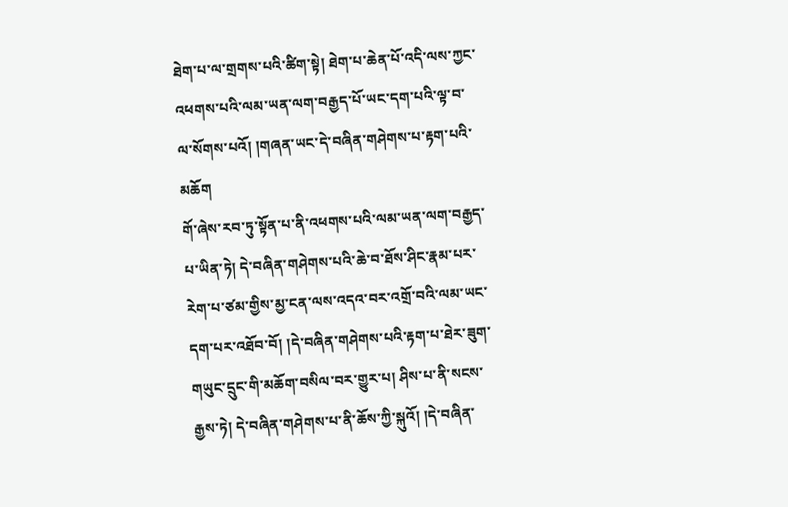ཐེག་པ་ལ་གྲགས་པའི་ཚིག་སྟེ། ཐེག་པ་ཆེན་པོ་འདི་ལས་ཀྱང་འཕགས་པའི་ལམ་ཡན་ལག་བརྒྱད་པོ་ཡང་དག་པའི་ལྟ་བ་ལ་སོགས་པའོ། །གཞན་ཡང་དེ་བཞིན་གཤེགས་པ་རྟག་པའི་མཆོག
གོ་ཞེས་རབ་ཏུ་སྟོན་པ་ནི་འཕགས་པའི་ལམ་ཡན་ལག་བརྒྱད་པ་ཡིན་ཏེ། དེ་བཞིན་གཤེགས་པའི་ཆེ་བ་ཐོས་ཤིང་རྣམ་པར་རེག་པ་ཙམ་གྱིས་མྱ་ངན་ལས་འདའ་བར་འགྲོ་བའི་ལམ་ཡང་དག་པར་འཐོབ་བོ། །དེ་བཞིན་གཤེགས་པའི་རྟག་པ་ཐེར་ཟུག་གཡུང་དྲུང་གི་མཆོག་བསིལ་བར་གྱུར་པ། ཤིས་པ་ནི་སངས་རྒྱས་ཏེ། དེ་བཞིན་གཤེགས་པ་ནི་ཆོས་ཀྱི་སྐུའོ། །དེ་བཞིན་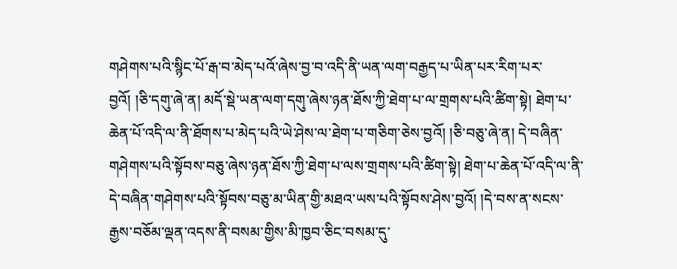གཤེགས་པའི་སྙིང་པོ་རྒ་བ་མེད་པའོ་ཞེས་བྱ་བ་འདི་ནི་ཡན་ལག་བརྒྱད་པ་ཡིན་པར་རིག་པར་བྱའོ། །ཅི་དགུ་ཞེ་ན། མདོ་སྡེ་ཡན་ལག་དགུ་ཞེས་ཉན་ཐོས་ཀྱི་ཐེག་པ་ལ་གྲགས་པའི་ཚིག་སྟེ། ཐེག་པ་ཆེན་པོ་འདི་ལ་ནི་ཐོགས་པ་མེད་པའི་ཡེ་ཤེས་ལ་ཐེག་པ་གཅིག་ཅེས་བྱའོ། །ཅི་བཅུ་ཞེ་ན། དེ་བཞིན་གཤེགས་པའི་སྟོབས་བཅུ་ཞེས་ཉན་ཐོས་ཀྱི་ཐེག་པ་ལས་གྲགས་པའི་ཚིག་སྟེ། ཐེག་པ་ཆེན་པོ་འདི་ལ་ནི་དེ་བཞིན་གཤེགས་པའི་སྟོབས་བཅུ་མ་ཡིན་གྱི་མཐའ་ཡས་པའི་སྟོབས་ཤེས་བྱའོ། །དེ་བས་ན་སངས་རྒྱས་བཅོམ་ལྡན་འདས་ནི་བསམ་གྱིས་མི་ཁྱབ་ཅིང་བསམ་དུ་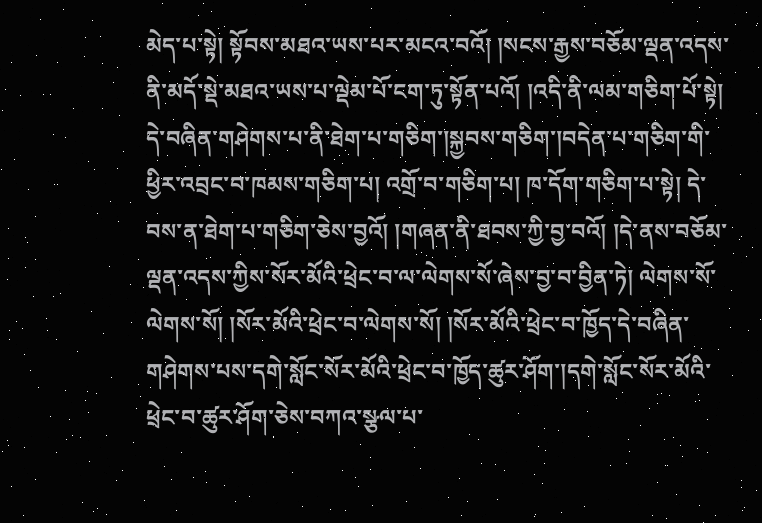མེད་པ་སྟེ། སྟོབས་མཐའ་ཡས་པར་མངའ་བའོ། །སངས་རྒྱས་བཅོམ་ལྡན་འདས་ནི་མདོ་སྡེ་མཐའ་ཡས་པ་ལྡེམ་པོ་ངག་ཏུ་སྟོན་པའོ། །འདི་ནི་ལམ་གཅིག་པོ་སྟེ། དེ་བཞིན་གཤེགས་པ་ནི་ཐེག་པ་གཅིག་།སྐྱབས་གཅིག་།བདེན་པ་གཅིག་གི་ཕྱིར་འབྲང་བ་ཁམས་གཅིག་པ། འགྲོ་བ་གཅིག་པ། ཁ་དོག་གཅིག་པ་སྟེ། དེ་བས་ན་ཐེག་པ་གཅིག་ཅེས་བྱའོ། །གཞན་ནི་ཐབས་ཀྱི་བྱ་བའོ། །དེ་ནས་བཅོམ་ལྡན་འདས་ཀྱིས་སོར་མོའི་ཕྲེང་བ་ལ་ལེགས་སོ་ཞེས་བྱ་བ་བྱིན་ཏེ། ལེགས་སོ་ལེགས་སོ། །སོར་མོའི་ཕྲེང་བ་ལེགས་སོ། །སོར་མོའི་ཕྲེང་བ་ཁྱོད་དེ་བཞིན་གཤེགས་པས་དགེ་སློང་སོར་མོའི་ཕྲེང་བ་ཁྱོད་ཚུར་ཤོག་།དགེ་སློང་སོར་མོའི་ཕྲེང་བ་ཚུར་ཤོག་ཅེས་བཀའ་སྩལ་པ་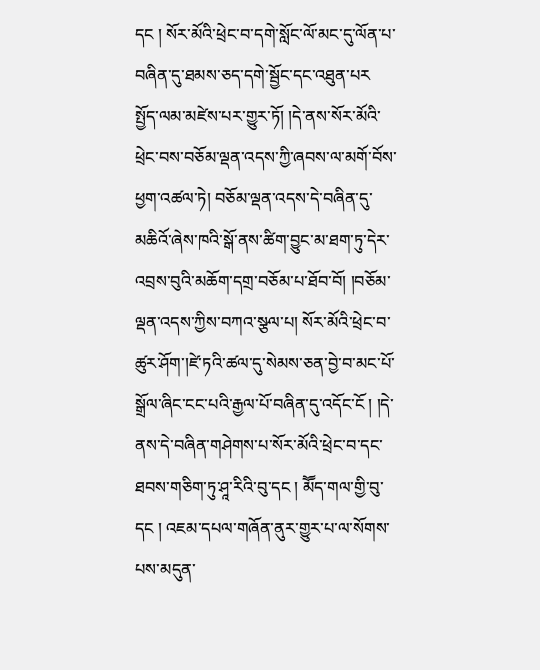དང ། སོར་མོའི་ཕྲེང་བ་དགེ་སློང་ལོ་མང་དུ་ལོན་པ་བཞིན་དུ་ཐམས་ཅད་དགེ་སྦྱོང་དང་འཐུན་པར
སྤྱོད་ལམ་མཛེས་པར་གྱུར་ཏོ། །དེ་ནས་སོར་མོའི་ཕྲེང་བས་བཅོམ་ལྡན་འདས་ཀྱི་ཞབས་ལ་མགོ་བོས་ཕྱག་འཚལ་ཏེ། བཅོམ་ལྡན་འདས་དེ་བཞིན་དུ་མཆིའོ་ཞེས་ཁའི་སྒོ་ནས་ཚིག་བྱུང་མ་ཐག་ཏུ་དེར་འབྲས་བུའི་མཆོག་དགྲ་བཅོམ་པ་ཐོབ་བོ། །བཅོམ་ལྡན་འདས་ཀྱིས་བཀའ་སྩལ་པ། སོར་མོའི་ཕྲེང་བ་ཚུར་ཤོག་།ཛེ་ཏའི་ཚལ་དུ་སེམས་ཅན་བྱེ་བ་མང་པོ་སྒྲོལ་ཞིང་ངང་པའི་རྒྱལ་པོ་བཞིན་དུ་འདོང་ངོ ། །དེ་ནས་དེ་བཞིན་གཤེགས་པ་སོར་མོའི་ཕྲེང་བ་དང་ཐབས་གཅིག་ཏུ་ཤཱ་རིའི་བུ་དང ། མཽད་གལ་གྱི་བུ་དང ། འཇམ་དཔལ་གཞོན་ནུར་གྱུར་པ་ལ་སོགས་པས་མདུན་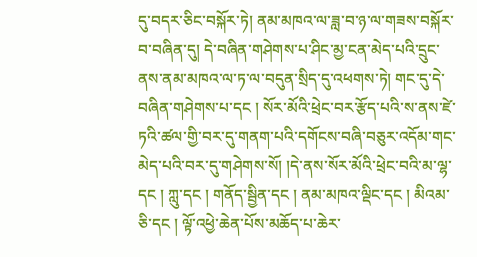དུ་བདར་ཅིང་བསྐོར་ཏེ། ནམ་མཁའ་ལ་ཟླ་བ་ཉ་ལ་གཟས་བསྐོར་བ་བཞིན་དུ། དེ་བཞིན་གཤེགས་པ་ཤིང་མྱ་ངན་མེད་པའི་དྲུང་ནས་ནམ་མཁའ་ལ་ཏ་ལ་བདུན་སྲིད་དུ་འཕགས་ཏེ། གང་དུ་དེ་བཞིན་གཤེགས་པ་དང ། སོར་མོའི་ཕྲེང་བར་རྩོད་པའི་ས་ནས་ཛེ་ཏའི་ཚལ་གྱི་བར་དུ་གནག་པའི་དགོངས་བཞི་བཅུར་འདོམ་གང་མེད་པའི་བར་དུ་གཤེགས་སོ། །དེ་ནས་སོར་མོའི་ཕྲེང་བའི་མ་ལྷ་དང ། ཀླུ་དང ། གནོད་སྦྱིན་དང ། ནམ་མཁའ་ལྡིང་དང ། མིའམ་ཅི་དང ། ལྟོ་འཕྱེ་ཆེན་པོས་མཆོད་པ་ཆེར་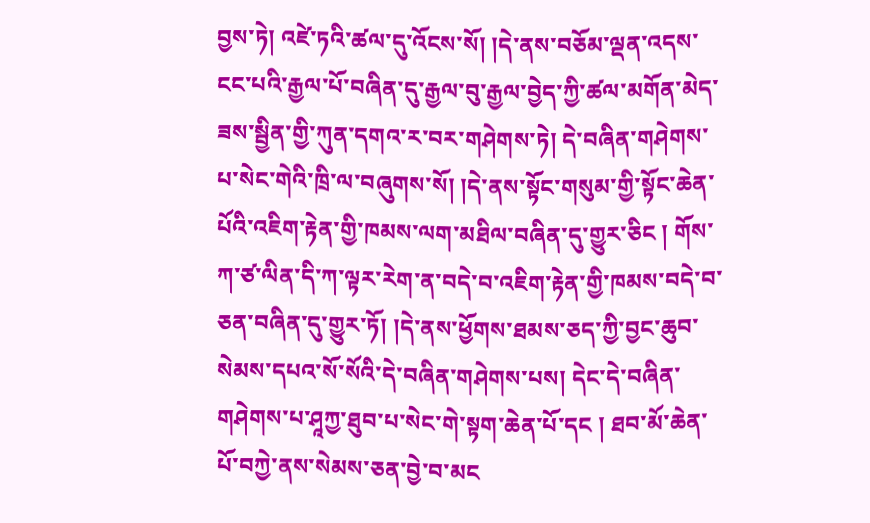བྱས་ཏེ། འཛེ་ཏའི་ཚལ་དུ་འོངས་སོ། །དེ་ནས་བཅོམ་ལྡན་འདས་ངང་པའི་རྒྱལ་པོ་བཞིན་དུ་རྒྱལ་བུ་རྒྱལ་བྱེད་ཀྱི་ཚལ་མགོན་མེད་ཟས་སྦྱིན་གྱི་ཀུན་དགའ་ར་བར་གཤེགས་ཏེ། དེ་བཞིན་གཤེགས་པ་སེང་གེའི་ཁྲི་ལ་བཞུགས་སོ། །དེ་ནས་སྟོང་གསུམ་གྱི་སྟོང་ཆེན་པོའི་འཇིག་རྟེན་གྱི་ཁམས་ལག་མཐིལ་བཞིན་དུ་གྱུར་ཅིང ། གོས་ཀ་ཙ་ལིན་དི་ཀ་ལྟར་རེག་ན་བདེ་བ་འཇིག་རྟེན་གྱི་ཁམས་བདེ་བ་ཅན་བཞིན་དུ་གྱུར་ཏོ། །དེ་ནས་ཕྱོགས་ཐམས་ཅད་ཀྱི་བྱང་ཆུབ་སེམས་དཔའ་སོ་སོའི་དེ་བཞིན་གཤེགས་པས། དེང་དེ་བཞིན་གཤེགས་པ་ཤཱཀྱ་ཐུབ་པ་སེང་གེ་སྟག་ཆེན་པོ་དང ། ཐབ་མོ་ཆེན་པོ་བཀྱེ་ནས་སེམས་ཅན་བྱེ་བ་མང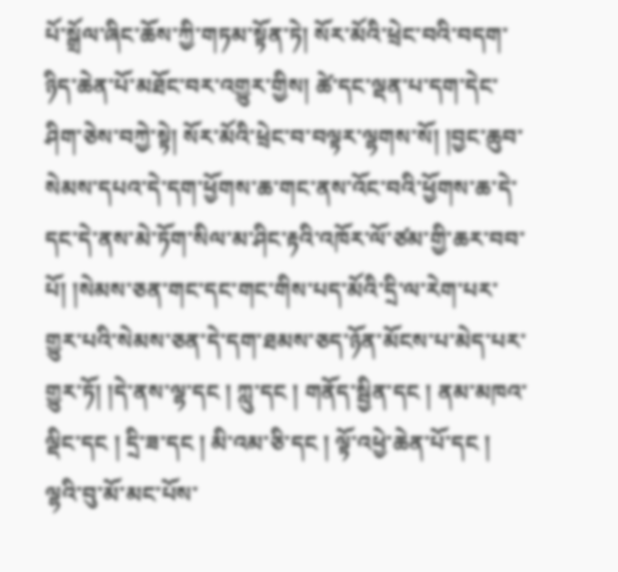པོ་སྒྲོལ་ཞིང་ཆོས་ཀྱི་གཏམ་སྟོན་ཏེ། སོར་མོའི་ཕྲེང་བའི་བདག་ཉིད་ཆེན་པོ་མཐོང་བར་འགྱུར་གྱིས། ཚེ་དང་ལྡན་པ་དག་དེང་ཤིག་ཅེས་བཀྱེ་སྟེ། སོར་མོའི་ཕྲེང་བ་བལྟར་ལྷགས་སོ། །བྱང་ཆུབ་སེམས་དཔའ་དེ་དག་ཕྱོགས་ཆ་གང་ནས་འོང་བའི་ཕྱོགས་ཆ་དེ་དང་དེ་ནས་མེ་ཏོག་སིལ་མ་ཤིང་རྟའི་འཁོར་ལོ་ཙམ་གྱི་ཆར་བབ་པོ། །སེམས་ཅན་གང་དང་གང་གིས་པད་མོའི་དྲི་ལ་རེག་པར་གྱུར་པའི་སེམས་ཅན་དེ་དག་ཐམས་ཅད་ཉོན་མོངས་པ་མེད་པར་གྱུར་ཏོ། །དེ་ནས་ལྷ་དང ། ཀླུ་དང ། གནོད་སྦྱིན་དང ། ནམ་མཁའ་ལྡིང་དང ། དྲི་ཟ་དང ། མི་འམ་ཅི་དང ། ལྟོ་འཕྱེ་ཆེན་པོ་དང ། ལྷའི་བུ་མོ་མང་པོས་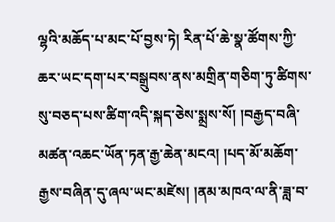ལྷའི་མཆོད་པ་མང་པོ་བྱས་ཏེ། རིན་པོ་ཆེ་སྣ་ཚོགས་ཀྱི་ཆར་ཡང་དག་པར་བསྒྲུབས་ནས་མགྲིན་གཅིག་ཏུ་ཚིགས་སུ་བཅད་པས་ཚིག་འདི་སྐད་ཅེས་སྨྲས་སོ། །བརྒྱད་བཞི་མཚན་འཆང་ཡོན་ཏན་རྒྱ་ཆེན་མངའ། །པད་མོ་མཆོག་རྒྱས་བཞིན་དུ་ཞལ་ཡང་མཛེས། །ནམ་མཁའ་ལ་ནི་ཟླ་བ་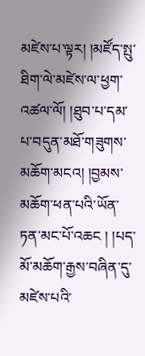མཛེས་པ་ལྟར། །མཛོད་སྤུ་ཐིག་ལེ་མཛེས་ལ་ཕྱག་འཚལ་ལོ། །ཐུབ་པ་དམ་པ་བདུན་མཐོ་གཟུགས་མཆོག་མངའ། །བྱམས་མཆོག་ཕན་པའི་ཡོན་ཏན་མང་པོ་འཆང ། །པད་མོ་མཆོག་རྒྱས་བཞིན་དུ་མཛེས་པའི་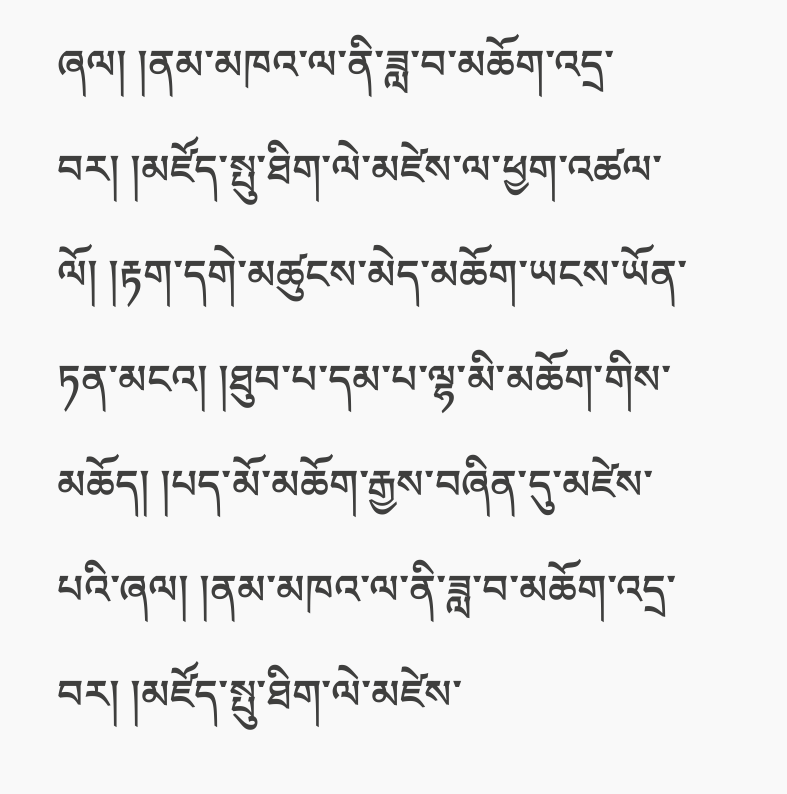ཞལ། །ནམ་མཁའ་ལ་ནི་ཟླ་བ་མཆོག་འདྲ་བར། །མཛོད་སྤུ་ཐིག་ལེ་མཛེས་ལ་ཕྱག་འཚལ་ལོ། །རྟག་དགེ་མཚུངས་མེད་མཆོག་ཡངས་ཡོན་ཏན་མངའ། །ཐུབ་པ་དམ་པ་ལྷ་མི་མཆོག་གིས་མཆོད། །པད་མོ་མཆོག་རྒྱས་བཞིན་དུ་མཛེས་པའི་ཞལ། །ནམ་མཁའ་ལ་ནི་ཟླ་བ་མཆོག་འདྲ་བར། །མཛོད་སྤུ་ཐིག་ལེ་མཛེས་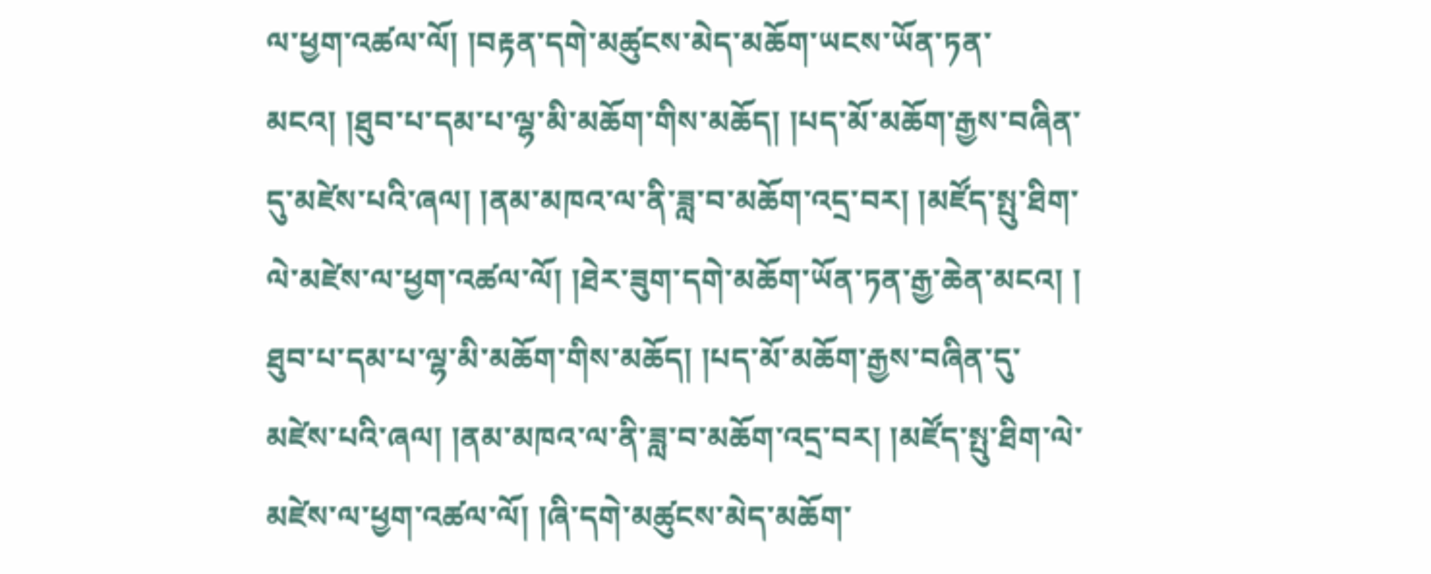ལ་ཕྱག་འཚལ་ལོ། །བརྟན་དགེ་མཚུངས་མེད་མཆོག་ཡངས་ཡོན་ཏན་མངའ། །ཐུབ་པ་དམ་པ་ལྷ་མི་མཆོག་གིས་མཆོད། །པད་མོ་མཆོག་རྒྱས་བཞིན་དུ་མཛེས་པའི་ཞལ། །ནམ་མཁའ་ལ་ནི་ཟླ་བ་མཆོག་འདྲ་བར། །མཛོད་སྤུ་ཐིག་ལེ་མཛེས་ལ་ཕྱག་འཚལ་ལོ། །ཐེར་ཟུག་དགེ་མཆོག་ཡོན་ཏན་རྒྱ་ཆེན་མངའ། །
ཐུབ་པ་དམ་པ་ལྷ་མི་མཆོག་གིས་མཆོད། །པད་མོ་མཆོག་རྒྱས་བཞིན་དུ་མཛེས་པའི་ཞལ། །ནམ་མཁའ་ལ་ནི་ཟླ་བ་མཆོག་འདྲ་བར། །མཛོད་སྤུ་ཐིག་ལེ་མཛེས་ལ་ཕྱག་འཚལ་ལོ། །ཞི་དགེ་མཚུངས་མེད་མཆོག་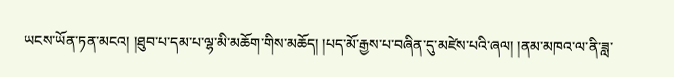ཡངས་ཡོན་ཏན་མངའ། །ཐུབ་པ་དམ་པ་ལྷ་མི་མཆོག་གིས་མཆོད། །པད་མོ་རྒྱས་པ་བཞིན་དུ་མཛེས་པའི་ཞལ། །ནམ་མཁའ་ལ་ནི་ཟླ་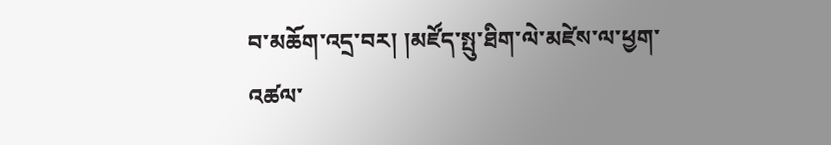བ་མཆོག་འདྲ་བར། །མཛོད་སྤུ་ཐིག་ལེ་མཛེས་ལ་ཕྱག་འཚལ་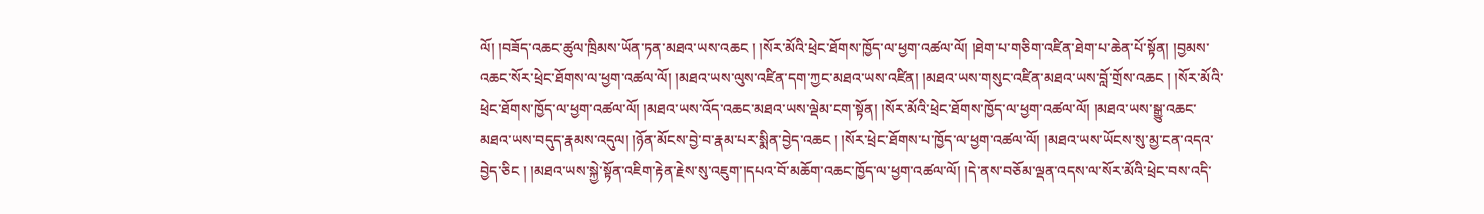ལོ། །བཟོད་འཆང་ཚུལ་ཁྲིམས་ཡོན་ཏན་མཐའ་ཡས་འཆང ། །སོར་མོའི་ཕྲེང་ཐོགས་ཁྱོད་ལ་ཕྱག་འཚལ་ལོ། །ཐེག་པ་གཅིག་འཛིན་ཐེག་པ་ཆེན་པོ་སྟོན། །བྱམས་འཆང་སོར་ཕྲེང་ཐོགས་ལ་ཕྱག་འཚལ་ལོ། །མཐའ་ཡས་ལུས་འཛིན་དག་ཀྱང་མཐའ་ཡས་འཛིན། །མཐའ་ཡས་གསུང་འཛིན་མཐའ་ཡས་བློ་གྲོས་འཆང ། །སོར་མོའི་ཕྲེང་ཐོགས་ཁྱོད་ལ་ཕྱག་འཚལ་ལོ། །མཐའ་ཡས་འོད་འཆང་མཐའ་ཡས་ལྡེམ་ངག་སྟོན། །སོར་མོའི་ཕྲེང་ཐོགས་ཁྱོད་ལ་ཕྱག་འཚལ་ལོ། །མཐའ་ཡས་སྒྱུ་འཆང་མཐའ་ཡས་བདུད་རྣམས་འདུལ། །ཉོན་མོངས་བྱེ་བ་རྣམ་པར་སྨིན་བྱེད་འཆང ། །སོར་ཕྲེང་ཐོགས་པ་ཁྱོད་ལ་ཕྱག་འཚལ་ལོ། །མཐའ་ཡས་ཡོངས་སུ་མྱ་ངན་འདའ་བྱེད་ཅིང ། །མཐའ་ཡས་སྐྱེ་སྟོན་འཇིག་རྟེན་རྗེས་སུ་འཇུག་།དཔའ་བོ་མཆོག་འཆང་ཁྱོད་ལ་ཕྱག་འཚལ་ལོ། །དེ་ནས་བཅོམ་ལྡན་འདས་ལ་སོར་མོའི་ཕྲེང་བས་འདི་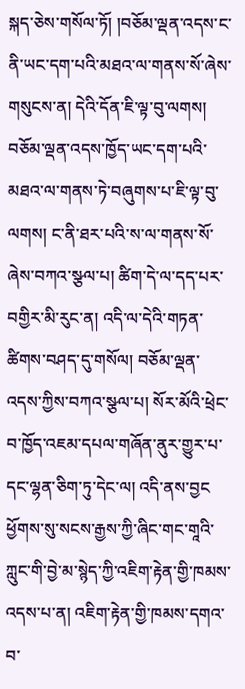སྐད་ཅེས་གསོལ་ཏོ། །བཅོམ་ལྡན་འདས་ང་ནི་ཡང་དག་པའི་མཐའ་ལ་གནས་སོ་ཞེས་གསུངས་ན། དེའི་དོན་ཇི་ལྟ་བུ་ལགས། བཅོམ་ལྡན་འདས་ཁྱོད་ཡང་དག་པའི་མཐའ་ལ་གནས་ཏེ་བཞུགས་པ་ཇི་ལྟ་བུ་ལགས། ང་ནི་ཐར་པའི་ས་ལ་གནས་སོ་ཞེས་བཀའ་སྩལ་པ། ཚིག་དེ་ལ་དད་པར་བགྱིར་མི་རུང་ན། འདི་ལ་དེའི་གཏན་ཚིགས་བཤད་དུ་གསོལ། བཅོམ་ལྡན་འདས་ཀྱིས་བཀའ་སྩལ་པ། སོར་མོའི་ཕྲེང་བ་ཁྱོད་འཇམ་དཔལ་གཞོན་ནུར་གྱུར་པ་དང་ལྷན་ཅིག་ཏུ་དེང་ལ། འདི་ནས་བྱང
ཕྱོགས་སུ་སངས་རྒྱས་ཀྱི་ཞིང་གང་གཱའི་ཀླུང་གི་བྱེ་མ་སྙེད་ཀྱི་འཇིག་རྟེན་གྱི་ཁམས་འདས་པ་ན། འཇིག་རྟེན་གྱི་ཁམས་དགའ་བ་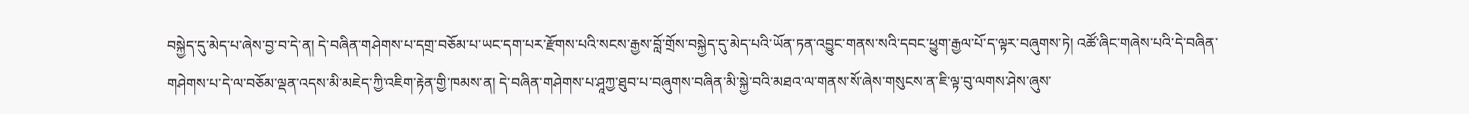བསྐྱེད་དུ་མེད་པ་ཞེས་བྱ་བ་དེ་ན། དེ་བཞིན་གཤེགས་པ་དགྲ་བཅོམ་པ་ཡང་དག་པར་རྫོགས་པའི་སངས་རྒྱས་བློ་གྲོས་བསྐྱེད་དུ་མེད་པའི་ཡོན་ཏན་འབྱུང་གནས་སའི་དབང་ཕྱུག་རྒྱལ་པོ་ད་ལྟར་བཞུགས་ཏེ། འཚོ་ཞིང་གཞེས་པའི་དེ་བཞིན་གཤེགས་པ་དེ་ལ་བཅོམ་ལྡན་འདས་མི་མཇེད་ཀྱི་འཇིག་རྟེན་གྱི་ཁམས་ན། དེ་བཞིན་གཤེགས་པ་ཤཱཀྱ་ཐུབ་པ་བཞུགས་བཞིན་མི་སྐྱེ་བའི་མཐའ་ལ་གནས་སོ་ཞེས་གསུངས་ན་ཇི་ལྟ་བུ་ལགས་ཤེས་ཞུས་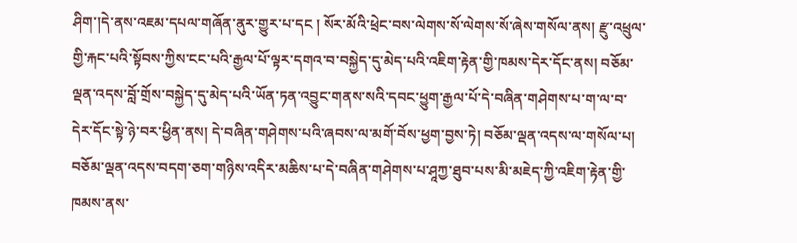ཤིག་།དེ་ནས་འཇམ་དཔལ་གཞོན་ནུར་གྱུར་པ་དང ། སོར་མོའི་ཕྲེང་བས་ལེགས་སོ་ལེགས་སོ་ཞེས་གསོལ་ནས། རྫུ་འཕྲུལ་གྱི་རྐང་པའི་སྟོབས་ཀྱིས་ངང་པའི་རྒྱལ་པོ་ལྟར་དགའ་བ་བསྐྱེད་དུ་མེད་པའི་འཇིག་རྟེན་གྱི་ཁམས་དེར་དོང་ནས། བཅོམ་ལྡན་འདས་བློ་གྲོས་བསྐྱེད་དུ་མེད་པའི་ཡོན་ཏན་འབྱུང་གནས་སའི་དབང་ཕྱུག་རྒྱལ་པོ་དེ་བཞིན་གཤེགས་པ་ག་ལ་བ་དེར་དོང་སྟེ་ཉེ་བར་ཕྱིན་ནས། དེ་བཞིན་གཤེགས་པའི་ཞབས་ལ་མགོ་བོས་ཕྱག་བྱས་ཏེ། བཅོམ་ལྡན་འདས་ལ་གསོལ་པ། བཅོམ་ལྡན་འདས་བདག་ཅག་གཉིས་འདིར་མཆིས་པ་དེ་བཞིན་གཤེགས་པ་ཤཱཀྱ་ཐུབ་པས་མི་མཇེད་ཀྱི་འཇིག་རྟེན་གྱི་ཁམས་ནས་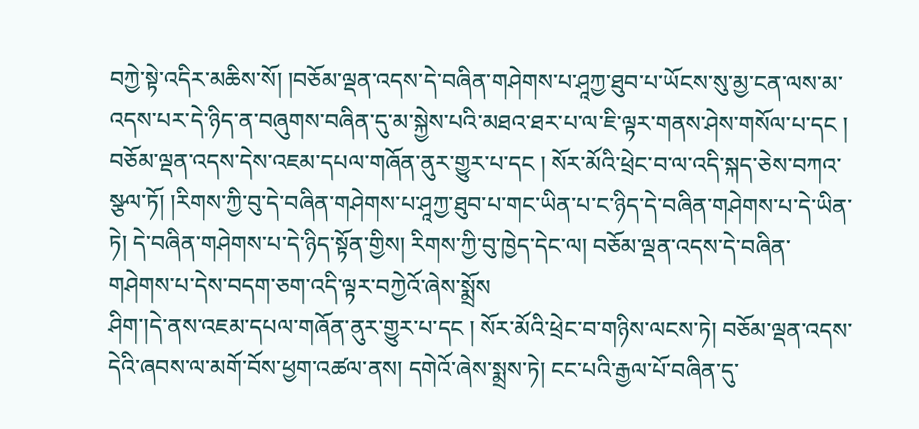བཀྱེ་སྟེ་འདིར་མཆིས་སོ། །བཅོམ་ལྡན་འདས་དེ་བཞིན་གཤེགས་པ་ཤཱཀྱ་ཐུབ་པ་ཡོངས་སུ་མྱ་ངན་ལས་མ་འདས་པར་དེ་ཉིད་ན་བཞུགས་བཞིན་དུ་མ་སྐྱེས་པའི་མཐའ་ཐར་པ་ལ་ཇི་ལྟར་གནས་ཤེས་གསོལ་པ་དང ། བཅོམ་ལྡན་འདས་དེས་འཇམ་དཔལ་གཞོན་ནུར་གྱུར་པ་དང ། སོར་མོའི་ཕྲེང་བ་ལ་འདི་སྐད་ཅེས་བཀའ་སྩལ་ཏོ། །རིགས་ཀྱི་བུ་དེ་བཞིན་གཤེགས་པ་ཤཱཀྱ་ཐུབ་པ་གང་ཡིན་པ་ང་ཉིད་དེ་བཞིན་གཤེགས་པ་དེ་ཡིན་ཏེ། དེ་བཞིན་གཤེགས་པ་དེ་ཉིད་སྟོན་གྱིས། རིགས་ཀྱི་བུ་ཁྱེད་དེང་ལ། བཅོམ་ལྡན་འདས་དེ་བཞིན་གཤེགས་པ་དེས་བདག་ཅག་འདི་ལྟར་བཀྱེའོ་ཞེས་སྨྲོས
ཤིག་།དེ་ནས་འཇམ་དཔལ་གཞོན་ནུར་གྱུར་པ་དང ། སོར་མོའི་ཕྲེང་བ་གཉིས་ལངས་ཏེ། བཅོམ་ལྡན་འདས་དེའི་ཞབས་ལ་མགོ་བོས་ཕྱག་འཚལ་ནས། དགེའོ་ཞེས་སྨྲས་ཏེ། ངང་པའི་རྒྱལ་པོ་བཞིན་དུ་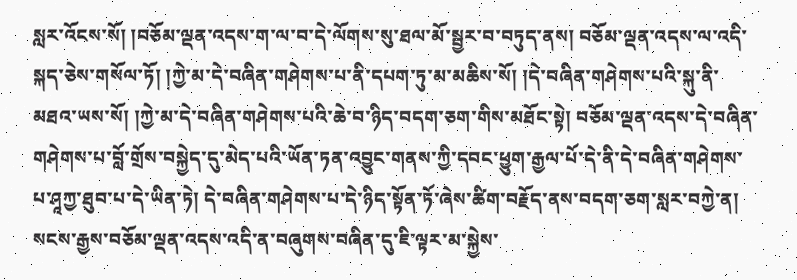སླར་འོངས་སོ། །བཅོམ་ལྡན་འདས་ག་ལ་བ་དེ་ལོགས་སུ་ཐལ་མོ་སྦྱར་བ་བཏུད་ནས། བཅོམ་ལྡན་འདས་ལ་འདི་སྐད་ཅེས་གསོལ་ཏོ། །ཀྱེ་མ་དེ་བཞིན་གཤེགས་པ་ནི་དཔག་ཏུ་མ་མཆིས་སོ། །དེ་བཞིན་གཤེགས་པའི་སྐུ་ནི་མཐའ་ཡས་སོ། །ཀྱེ་མ་དེ་བཞིན་གཤེགས་པའི་ཆེ་བ་ཉིད་བདག་ཅག་གིས་མཐོང་སྟེ། བཅོམ་ལྡན་འདས་དེ་བཞིན་གཤེགས་པ་བློ་གྲོས་བསྐྱེད་དུ་མེད་པའི་ཡོན་ཏན་འབྱུང་གནས་ཀྱི་དབང་ཕྱུག་རྒྱལ་པོ་དེ་ནི་དེ་བཞིན་གཤེགས་པ་ཤཱཀྱ་ཐུབ་པ་དེ་ཡིན་ཏེ། དེ་བཞིན་གཤེགས་པ་དེ་ཉིད་སྟོན་ཏོ་ཞེས་ཚིག་བརྗོད་ནས་བདག་ཅག་སླར་བཀྱེ་ན། སངས་རྒྱས་བཅོམ་ལྡན་འདས་འདི་ན་བཞུགས་བཞིན་དུ་ཇི་ལྟར་མ་སྐྱེས་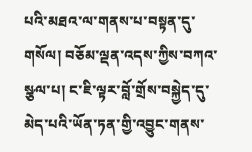པའི་མཐའ་ལ་གནས་པ་བསྟན་དུ་གསོལ། བཅོམ་ལྡན་འདས་ཀྱིས་བཀའ་སྩལ་པ། ང་ཇི་ལྟར་བློ་གྲོས་བསྐྱེད་དུ་མེད་པའི་ཡོན་ཏན་གྱི་འབྱུང་གནས་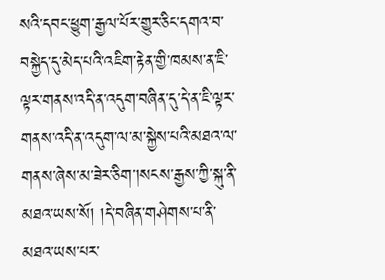སའི་དབང་ཕྱུག་རྒྱལ་པོར་གྱུར་ཅིང་དགའ་བ་བསྐྱེད་དུ་མེད་པའི་འཇིག་རྟེན་གྱི་ཁམས་ན་ཇི་ལྟར་གནས་འདི་ན་འདུག་བཞིན་དུ་དེ་ན་ཇི་ལྟར་གནས་འདི་ན་འདུག་ལ་མ་སྐྱེས་པའི་མཐའ་ལ་གནས་ཞེས་མ་ཟེར་ཅིག་།སངས་རྒྱས་ཀྱི་སྐུ་ནི་མཐའ་ཡས་སོ། །དེ་བཞིན་གཤེགས་པ་ནི་མཐའ་ཡས་པར་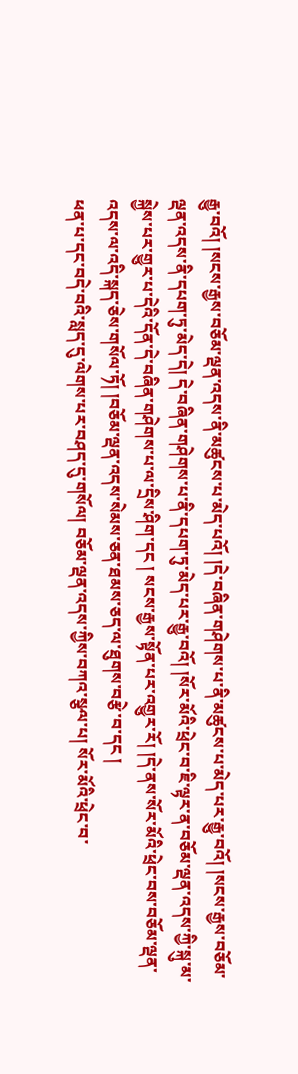རྒྱུ་བའོ། །སངས་རྒྱས་བཅོམ་ལྡན་འདས་ནི་མཚུངས་པ་མེད་པའོ། །དེ་བཞིན་གཤེགས་པ་ནི་མཚུངས་པ་མེད་པར་རྒྱུ་བའོ། །སངས་རྒྱས་བཅོམ་ལྡན་འདས་ནི་དཔག་ཏུ་མེད་དེ། དེ་བཞིན་གཤེགས་པ་ནི་དཔག་ཏུ་མེད་པར་རྒྱུ་བའོ། །སོར་མོའི་ཕྲེང་བ་ཇི་ལྟར་ན་བཅོམ་ལྡན་འདས་ཀྱི་སྐུ་མ་སྐྱེས་པར་གྱུར་པ་དེའི་དོན་དེ་བཞིན་གཤེགས་པ་ལ་དྲིས་ཤིག་དང ། སངས་རྒྱས་སྟོན་པར་འགྱུར་རོ། །དེ་ནས་སོར་མོའི་ཕྲེང་བས་བཅོམ་ལྡན་འདས་ལ་འདི་སྐད་ཅེས་གསོལ་ཏོ། །བཅོམ་ལྡན་འདས་སེམས་ཅན་ཐམས་ཅད་ལ་ཐུགས་བརྩེ་བ་དང །
ཕན་པ་དང་བདེ་བའི་སླད་དུ་ལེགས་པར་བཤད་དུ་གསོལ། བཅོམ་ལྡན་འདས་ཀྱིས་བཀའ་སྩལ་པ། སོར་མོའི་ཕྲེང་བ་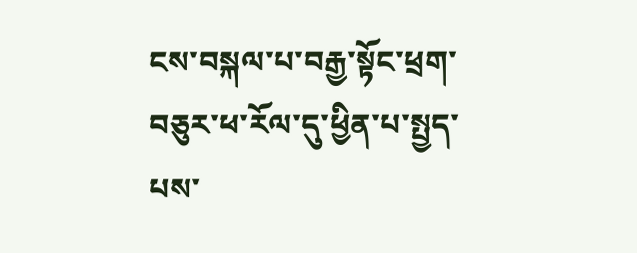ངས་བསྐལ་པ་བརྒྱ་སྟོང་ཕྲག་བཅུར་ཕ་རོལ་དུ་ཕྱིན་པ་སྤྱད་པས་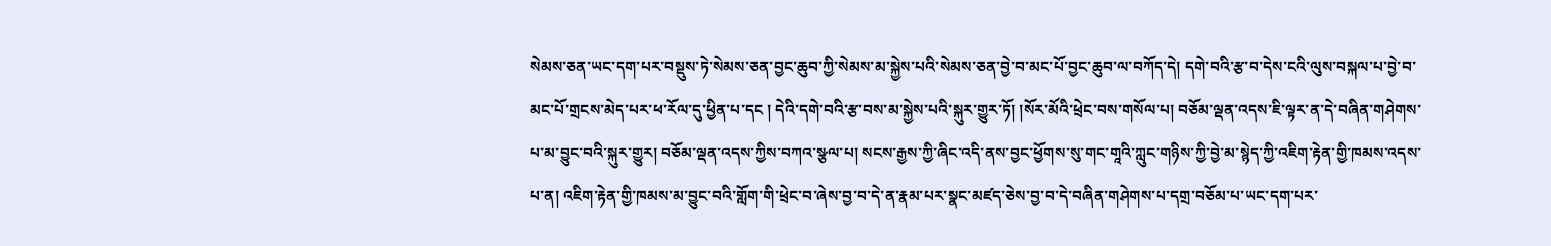སེམས་ཅན་ཡང་དག་པར་བསྡུས་ཏེ་སེམས་ཅན་བྱང་ཆུབ་ཀྱི་སེམས་མ་སྐྱེས་པའི་སེམས་ཅན་བྱེ་བ་མང་པོ་བྱང་ཆུབ་ལ་བཀོད་དེ། དགེ་བའི་རྩ་བ་དེས་ངའི་ལུས་བསྐལ་པ་བྱེ་བ་མང་པོ་གྲངས་མེད་པར་ཕ་རོལ་དུ་ཕྱིན་པ་དང ། དེའི་དགེ་བའི་རྩ་བས་མ་སྐྱེས་པའི་སྐུར་གྱུར་ཏོ། །སོར་མོའི་ཕྲེང་བས་གསོལ་པ། བཅོམ་ལྡན་འདས་ཇི་ལྟར་ན་དེ་བཞིན་གཤེགས་པ་མ་བྱུང་བའི་སྐུར་གྱུར། བཅོམ་ལྡན་འདས་ཀྱིས་བཀའ་སྩལ་པ། སངས་རྒྱས་ཀྱི་ཞིང་འདི་ནས་བྱང་ཕྱོགས་སུ་གང་གཱའི་ཀླུང་གཉིས་ཀྱི་བྱེ་མ་སྙེད་ཀྱི་འཇིག་རྟེན་གྱི་ཁམས་འདས་པ་ན། འཇིག་རྟེན་གྱི་ཁམས་མ་བྱུང་བའི་གློག་གི་ཕྲེང་བ་ཞེས་བྱ་བ་དེ་ན་རྣམ་པར་སྣང་མཛད་ཅེས་བྱ་བ་དེ་བཞིན་གཤེགས་པ་དགྲ་བཅོམ་པ་ཡང་དག་པར་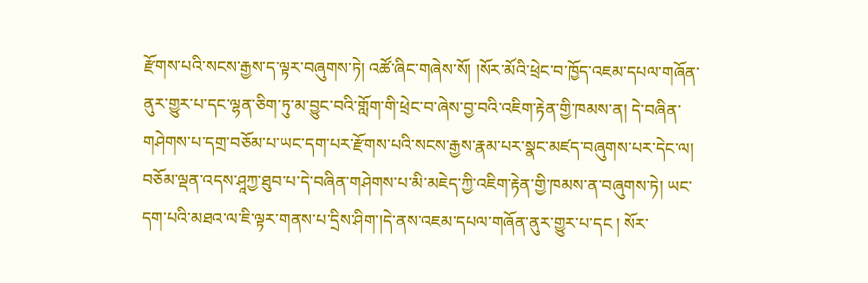རྫོགས་པའི་སངས་རྒྱས་ད་ལྟར་བཞུགས་ཏེ། འཚོ་ཞིང་གཞེས་སོ། །སོར་མོའི་ཕྲེང་བ་ཁྱོད་འཇམ་དཔལ་གཞོན་ནུར་གྱུར་པ་དང་ལྷན་ཅིག་ཏུ་མ་བྱུང་བའི་གློག་གི་ཕྲེང་བ་ཞེས་བྱ་བའི་འཇིག་རྟེན་གྱི་ཁམས་ན། དེ་བཞིན་གཤེགས་པ་དགྲ་བཅོམ་པ་ཡང་དག་པར་རྫོགས་པའི་སངས་རྒྱས་རྣམ་པར་སྣང་མཛད་བཞུགས་པར་དེང་ལ། བཅོམ་ལྡན་འདས་ཤཱཀྱ་ཐུབ་པ་དེ་བཞིན་གཤེགས་པ་མི་མཇེད་ཀྱི་འཇིག་རྟེན་གྱི་ཁམས་ན་བཞུགས་ཏེ། ཡང་དག་པའི་མཐའ་ལ་ཇི་ལྟར་གནས་པ་དྲིས་ཤིག་།དེ་ནས་འཇམ་དཔལ་གཞོན་ནུར་གྱུར་པ་དང ། སོར་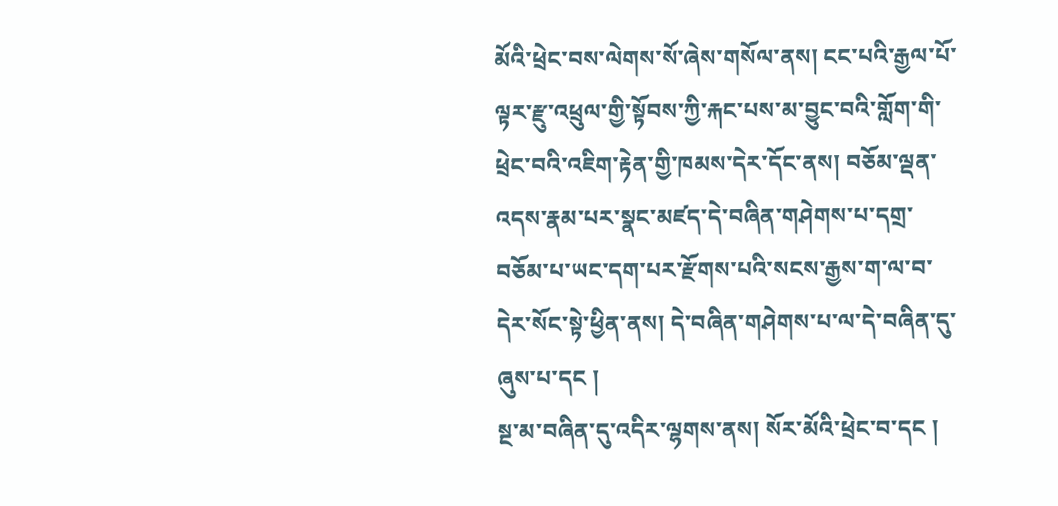མོའི་ཕྲེང་བས་ལེགས་སོ་ཞེས་གསོལ་ནས། ངང་པའི་རྒྱལ་པོ་ལྟར་རྫུ་འཕྲུལ་གྱི་སྟོབས་ཀྱི་རྐང་པས་མ་བྱུང་བའི་གློག་གི་ཕྲེང་བའི་འཇིག་རྟེན་གྱི་ཁམས་དེར་དོང་ནས། བཅོམ་ལྡན་འདས་རྣམ་པར་སྣང་མཛད་དེ་བཞིན་གཤེགས་པ་དགྲ་བཅོམ་པ་ཡང་དག་པར་རྫོགས་པའི་སངས་རྒྱས་ག་ལ་བ་དེར་སོང་སྟེ་ཕྱིན་ནས། དེ་བཞིན་གཤེགས་པ་ལ་དེ་བཞིན་དུ་ཞུས་པ་དང །
སྔ་མ་བཞིན་དུ་འདིར་ལྷགས་ནས། སོར་མོའི་ཕྲེང་བ་དང །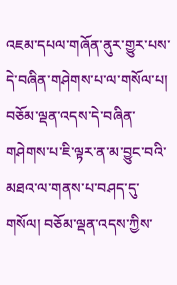འཇམ་དཔལ་གཞོན་ནུར་གྱུར་པས་དེ་བཞིན་གཤེགས་པ་ལ་གསོལ་པ། བཅོམ་ལྡན་འདས་དེ་བཞིན་གཤེགས་པ་ཇི་ལྟར་ན་མ་བྱུང་བའི་མཐའ་ལ་གནས་པ་བཤད་དུ་གསོལ། བཅོམ་ལྡན་འདས་ཀྱིས་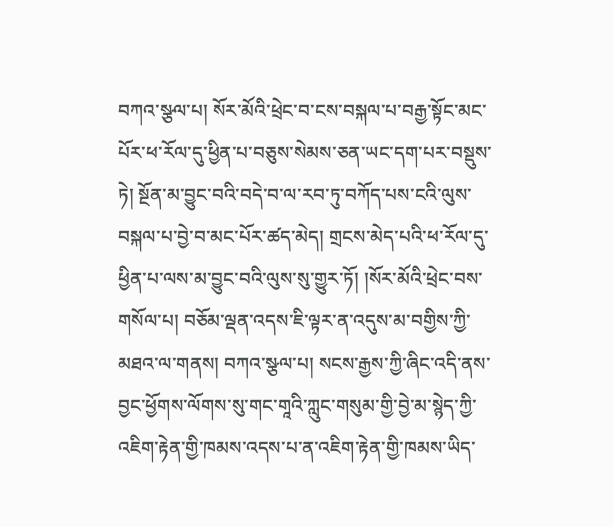བཀའ་སྩལ་པ། སོར་མོའི་ཕྲེང་བ་ངས་བསྐལ་པ་བརྒྱ་སྟོང་མང་པོར་ཕ་རོལ་དུ་ཕྱིན་པ་བཅུས་སེམས་ཅན་ཡང་དག་པར་བསྡུས་ཏེ། སྔོན་མ་བྱུང་བའི་བདེ་བ་ལ་རབ་ཏུ་བཀོད་པས་ངའི་ལུས་བསྐལ་པ་བྱེ་བ་མང་པོར་ཚད་མེད། གྲངས་མེད་པའི་ཕ་རོལ་དུ་ཕྱིན་པ་ལས་མ་བྱུང་བའི་ལུས་སུ་གྱུར་ཏོ། །སོར་མོའི་ཕྲེང་བས་གསོལ་པ། བཅོམ་ལྡན་འདས་ཇི་ལྟར་ན་འདུས་མ་བགྱིས་ཀྱི་མཐའ་ལ་གནས། བཀའ་སྩལ་པ། སངས་རྒྱས་ཀྱི་ཞིང་འདི་ནས་བྱང་ཕྱོགས་ལོགས་སུ་གང་གཱའི་ཀླུང་གསུམ་གྱི་བྱེ་མ་སྙེད་ཀྱི་འཇིག་རྟེན་གྱི་ཁམས་འདས་པ་ན་འཇིག་རྟེན་གྱི་ཁམས་ཡིད་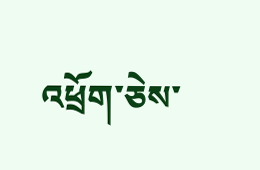འཕྲོག་ཅེས་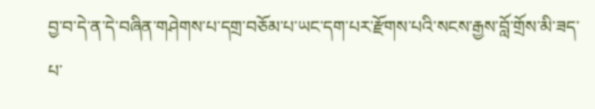བྱ་བ་དེ་ན་དེ་བཞིན་གཤེགས་པ་དགྲ་བཅོམ་པ་ཡང་དག་པར་རྫོགས་པའི་སངས་རྒྱས་བློ་གྲོས་མི་ཟད་པ་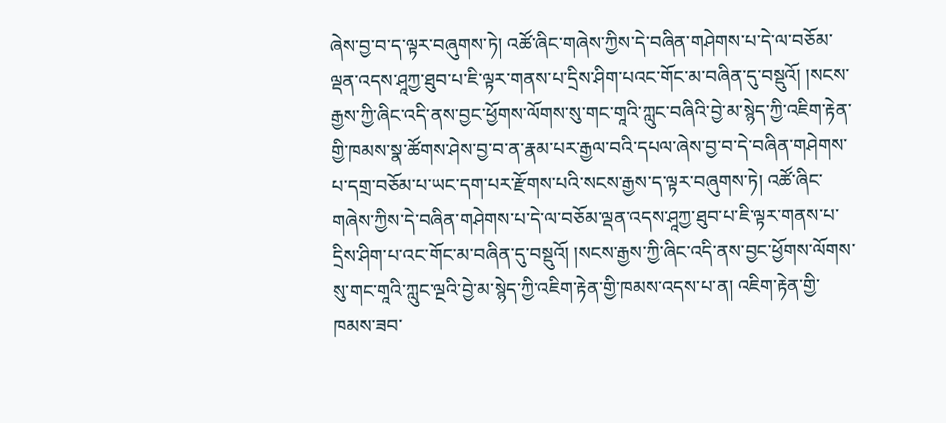ཞེས་བྱ་བ་ད་ལྟར་བཞུགས་ཏེ། འཚོ་ཞིང་གཞེས་ཀྱིས་དེ་བཞིན་གཤེགས་པ་དེ་ལ་བཅོམ་ལྡན་འདས་ཤཱཀྱ་ཐུབ་པ་ཇི་ལྟར་གནས་པ་དྲིས་ཤིག་པའང་གོང་མ་བཞིན་དུ་བསྡུའོ། །སངས་རྒྱས་ཀྱི་ཞིང་འདི་ནས་བྱང་ཕྱོགས་ལོགས་སུ་གང་གཱའི་ཀླུང་བཞིའི་བྱེ་མ་སྙེད་ཀྱི་འཇིག་རྟེན་གྱི་ཁམས་སྣ་ཚོགས་ཤེས་བྱ་བ་ན་རྣམ་པར་རྒྱལ་བའི་དཔལ་ཞེས་བྱ་བ་དེ་བཞིན་གཤེགས་པ་དགྲ་བཅོམ་པ་ཡང་དག་པར་རྫོགས་པའི་སངས་རྒྱས་ད་ལྟར་བཞུགས་ཏེ། འཚོ་ཞིང་གཞེས་ཀྱིས་དེ་བཞིན་གཤེགས་པ་དེ་ལ་བཅོམ་ལྡན་འདས་ཤཱཀྱ་ཐུབ་པ་ཇི་ལྟར་གནས་པ་དྲིས་ཤིག་པ་འང་གོང་མ་བཞིན་དུ་བསྡུའོ། །སངས་རྒྱས་ཀྱི་ཞིང་འདི་ནས་བྱང་ཕྱོགས་ལོགས་སུ་གང་གཱའི་ཀླུང་ལྔའི་བྱེ་མ་སྙེད་ཀྱི་འཇིག་རྟེན་གྱི་ཁམས་འདས་པ་ན། འཇིག་རྟེན་གྱི་ཁམས་ཟབ་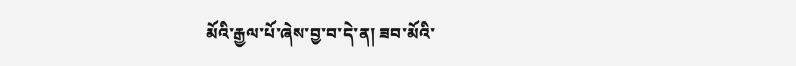མོའི་རྒྱལ་པོ་ཞེས་བྱ་བ་དེ་ན། ཟབ་མོའི་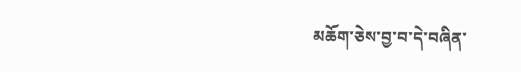མཆོག་ཅེས་བྱ་བ་དེ་བཞིན་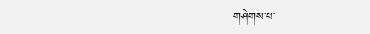གཤེགས་པ་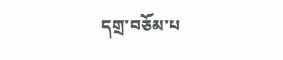དགྲ་བཅོམ་པ